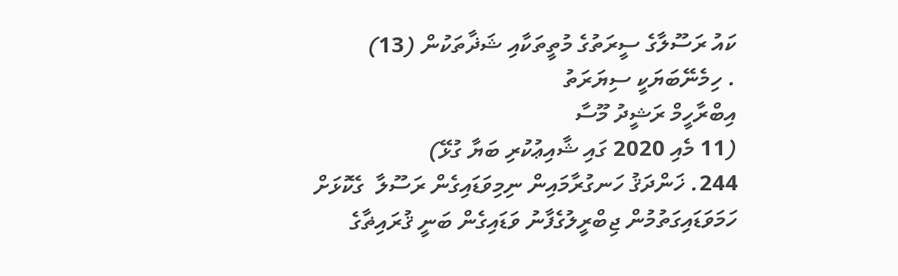ކައު ރަސޫލާގެ ސީރަތުގެ މުތީތަކާއި ޝަޛާތަކުން (13)
. ހިމެނޭބަޔަކީ ސިޔަރަތު
އިބްރާހީމް ރަޝީދު މޫސާ
(11 މެއި 2020 ގައި ޝާއިޢުކުރި ބަޔާ ގުޅޭ)
244. ޚަންދަޤު ހަނގުރާމައިން ނިމިވަޑައިގެން ރަސޫލާ  ގެކޮޅަށް ހަމަވަޑައިގަތުމުން ޖިބްރީލުގެފާނު ވަޑައިގެން ބަނީ ޤުރައިޡާގެ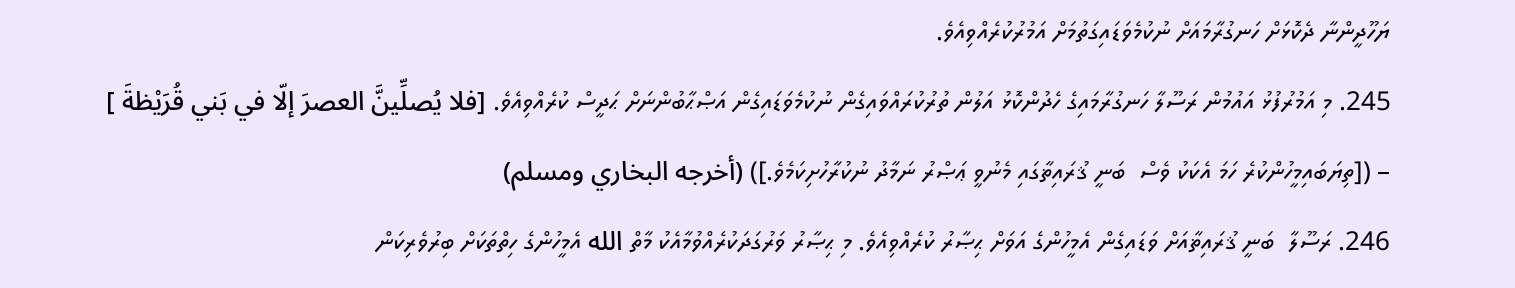ޔަހޫދީންނާ ދެކޮޅަށް ހަނގުރާމައަށް ނުކުމެވަޑައިގަތުމަށް އަމުރުކުރެއްވިއެވެ.
245. މި އަމުރުފުޅު އައުމުން ރަސޫލާ ހަނގުރާމައިގެ ހެދުންކޮޅު އަލުން ތުރުކުރައްވައިގެން ނުކުމެވަޑައިގެން އަޞްޙާބުންނަށް ޙަދީސް ކުރެއްވިއެވެ. [فلا يُصلِّينَّ العصرَ إلّا في بَني قُرَيْظةَ ] – ([ތިޔަބައިމީހުންކުރެ ހަމަ އެކަކު ވެސް  ބަނީ ޤުރައިޡާގައި މެނުވީ ޢަޞްރު ނަމާދު ނުކުރާހުށިކަމެވެ.]) (أخرجه البخاري ومسلم)
246. ރަސޫލާ  ބަނީ ޤުރައިޡާއަށް ވަޑައިގެން އެމީހުންގެ އަވަށް ޙިޞާރު ކުރެއްވިއެވެ. މި ޙިޞާރު ވަރުގަދަކުރެއްވުމާއެކު މާތް الله އެމީހުންގެ ހިތްތަކަށް ބިރުވެރިކަން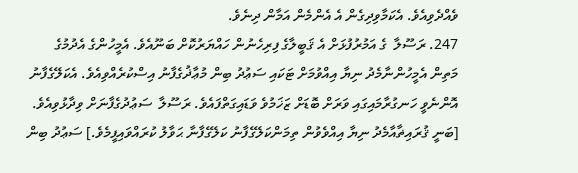ވެއްދެވިއެވެ. އެކަމާވިދިގެން އެ އެންމެން އަމާން ދިނެވެ.
247. ރަސޫލާ  ގެ އަމުރުފުޅަށް އެ ޤަބީލާގެ ފިރިހެނުން ހައްޔަރުކޮށް ބަނޫއެވެ. އެމީހުންގެ އެދުމުގެ މަތިން އެމީހުންނާމެދު ނިޔާ އިއްވުމަށް ޓަކައި ސަޢުދު ބިން މުޢާޛުގެފާނު އިސްކުރެއްވިއެވެ. އެކަލޭގެފާނު އޮންނެވީ ހަނގުރާމައިގައި ވަރަށް ބޮޑަށް ޒަޚަމުވެ ވަޑައިގަތްފައެވެ. ރަސޫލާ  ސަޢުދުގެފާނަށް ވިދާޅުވިއެވެ. [ބަނީ ޤުރައިޡާއާމެދު ނިޔާ އިއްވެވުން ތިމަންކަލޭގެފާނު ކަލޭގެފާނާ ޙަވާލު ކުރައްވައިފީމެވެ.] ސަޢުދު ބިން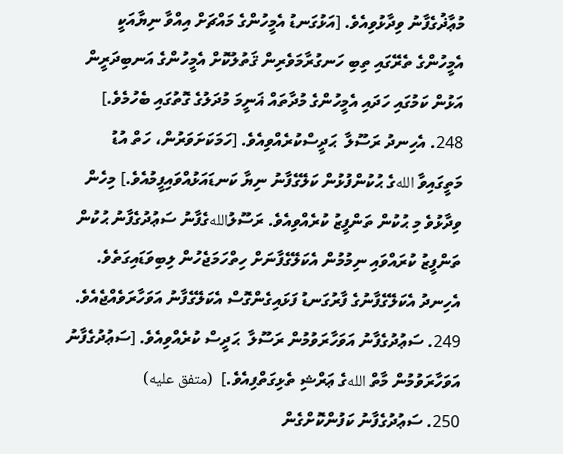މުޢާޛުގެފާނު ވިދާޅުވިއެވެ. [އަޅުގަނޑު އެމީހުންގެ މައްޗަށް އިއްވާ ނިޔާއަކީ އެމީހުންގެ ތެރޭގައި ތިބި ހަނގުރާމަވެރިން ޤަތުލުކޮށް އެމީހުންގެ އަނބިދަރީން އަޅުން ކަމުގައި ހަދައި އެމީހުންގެ މުދާތައް ޣަނީމަ މުދަލުގެ ގޮތުގައި ބެހުމެވެ.]
248. އެހިނދު ރަސޫލާ  ޙަދީސްކުރެއްވިއެވެ. [ހަމަކަށަވަރުން، ހަތް އުޑު މަތީގައިވާ اللهގެ ޙުކުންފުޅުން ކަލޭގެފާނު ނިޔާ ކަނޑައަޅުއްވައިފީމުއެވެ.] މިހެން ވިދާޅުވެ މި ޙުކުން ތަންފީޒު ކުރެއްވިއެވެ. ރަސޫލުاللهގެފާނު ސަޢުދުގެފާނު ޙުކުން ތަންފީޒު ކުރައްވައި ނިމުމުން އެކަލޭގެފާނަށް ހިތްހަމަޖެހުން ލިބިވަޑައިގަތެވެ. އެހިނދު އެކަލޭގެފާނުގެ ފާރުގަނޑު ފަޅައިގެންގޮސް އެކަލޭގެފާނު އަވަހާރަވެއްޖެއެވެ.
249. ސަޢުދުގެފާނު އަވަހާރަވުމުން ރަސޫލާ  ޙަދީސް ކުރެއްވިއެވެ. [ސަޢުދުގެފާނު އަވަހާރަވުމުން މާތް اللهގެ ޢަރްޝި ތެޅިގަތްފިއެވެ.]  (متفق عليه)
250. ސަޢުދުގެފާނު ކަފުންކޮށްގެން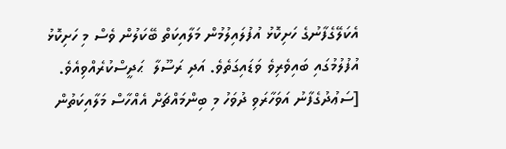އެކަލޭގެފާނުގެ ހަށިކޮޅު އުފުލައިލުމުން މަލާއިކަތް ބޭކަލުން ވެސް މި ހަށިކޮޅު އުފުލުމުގައި ބައިވެރިވެ ވަޑައިގަތެވެ. އަދި ރަސޫލާ  ޙަދީސްކުރެއްވިއެވެ. [ސަޢުދުގެފާނު އަވަހާރަވި ދުވަހު މި ބިންމައްޗަށް އެއްހާސް މަލާއިކަތުން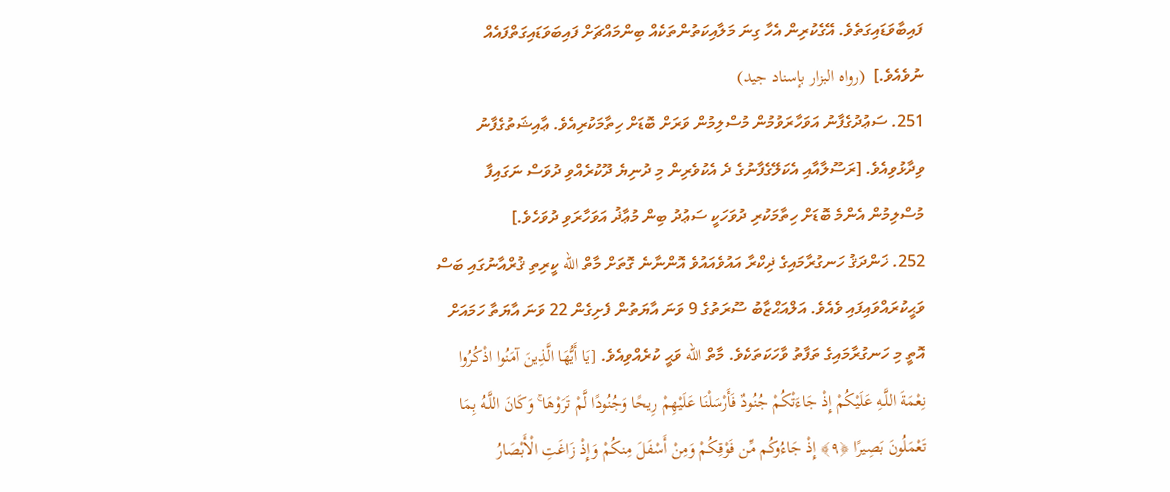ފައިބާވަޑައިގަތެވެ. އޭގެކުރިން އެހާ ގިނަ މަލާއިކަތުންތަކެއް ބިންމައްޗަށް ފައިބަވަޑައިގަތްފައެއް ނުވެއެވެ.]  (رواه البزار بإسناد جيد)
251. ސަޢުދުގެފާނު އަވަހާރަވުމުން މުސްލިމުން ވަރަށް ބޮޑަށް ހިތާމަކުރިއެވެ. ޢާއިޝަތުގެފާނު ވިދާޅުވިއެވެ. [ރަސޫލާއާއި އެކަލޭގެފާނުގެ ދެ އެކުވެރިން މި ދުނިޔެ ދޫކުރެއްވި ދުވަސް ނަގައިފާ މުސްލިމުން އެންމެ ބޮޑަށް ހިތާމަކުރި ދުވަހަކީ ސަޢުދު ބިން މުޢާޛު އަވަހާރަވި ދުވަހެވެ.]
252. ޚަންދަޤު ހަނގުރާމައިގެ ޛިކްރާ އައުވެއައުވެ އޮންނާނެ ގޮތަށް މާތް الله ކީރިތި ޤުރްއާނުގައި ބަސް ވަޙީކުރައްވައިފައި ވެއެވެ. އަލްއަޙްޒާބު ސޫރަތުގެ 9 ވަނަ އާޔަތުން ފެށިގެން 22 ވަނަ އާޔަތާ ހަމައަށް އޮތީ މި ހަނގުރާމައިގެ ތަފާތު ވާހަކަތަކެވެ. މާތް الله ވަޙީ ކުރެއްވިއެވެ. [يَا أَيُّهَا الَّذِينَ آمَنُوا اذْكُرُوا نِعْمَةَ اللَّـهِ عَلَيْكُمْ إِذْ جَاءَتْكُمْ جُنُودٌ فَأَرْسَلْنَا عَلَيْهِمْ رِيحًا وَجُنُودًا لَّمْ تَرَوْهَا ۚ وَكَانَ اللَّـهُ بِمَا تَعْمَلُونَ بَصِيرًا ﴿٩﴾ إِذْ جَاءُوكُم مِّن فَوْقِكُمْ وَمِنْ أَسْفَلَ مِنكُمْ وَإِذْ زَاغَتِ الْأَبْصَارُ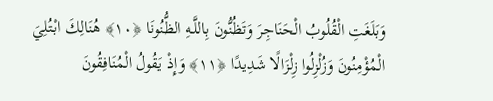وَبَلَغَتِ الْقُلُوبُ الْحَنَاجِرَ وَتَظُنُّونَ بِاللَّـهِ الظُّنُونَا ﴿١٠﴾ هُنَالِكَ ابْتُلِيَ الْمُؤْمِنُونَ وَزُلْزِلُوا زِلْزَالًا شَدِيدًا ﴿١١﴾ وَإِذْ يَقُولُ الْمُنَافِقُونَ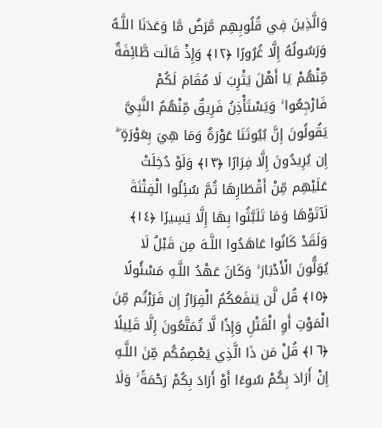وَالَّذِينَ فِي قُلُوبِهِم مَّرَضٌ مَّا وَعَدَنَا اللَّـهُ وَرَسُولُهُ إِلَّا غُرُورًا ﴿١٢﴾ وَإِذْ قَالَت طَّائِفَةٌ مِّنْهُمْ يَا أَهْلَ يَثْرِبَ لَا مُقَامَ لَكُمْ فَارْجِعُوا ۚ وَيَسْتَأْذِنُ فَرِيقٌ مِّنْهُمُ النَّبِيَّ يَقُولُونَ إِنَّ بُيُوتَنَا عَوْرَةٌ وَمَا هِيَ بِعَوْرَةٍ ۖ إِن يُرِيدُونَ إِلَّا فِرَارًا ﴿١٣﴾ وَلَوْ دُخِلَتْ عَلَيْهِم مِّنْ أَقْطَارِهَا ثُمَّ سُئِلُوا الْفِتْنَةَ لَآتَوْهَا وَمَا تَلَبَّثُوا بِهَا إِلَّا يَسِيرًا ﴿١٤﴾ وَلَقَدْ كَانُوا عَاهَدُوا اللَّـهَ مِن قَبْلُ لَا يُوَلُّونَ الْأَدْبَارَ ۚ وَكَانَ عَهْدُ اللَّـهِ مَسْئُولًا ﴿١٥﴾ قُل لَّن يَنفَعَكُمُ الْفِرَارُ إِن فَرَرْتُم مِّنَ الْمَوْتِ أَوِ الْقَتْلِ وَإِذًا لَّا تُمَتَّعُونَ إِلَّا قَلِيلًا ﴿١٦﴾ قُلْ مَن ذَا الَّذِي يَعْصِمُكُم مِّنَ اللَّـهِ إِنْ أَرَادَ بِكُمْ سُوءًا أَوْ أَرَادَ بِكُمْ رَحْمَةً ۚ وَلَا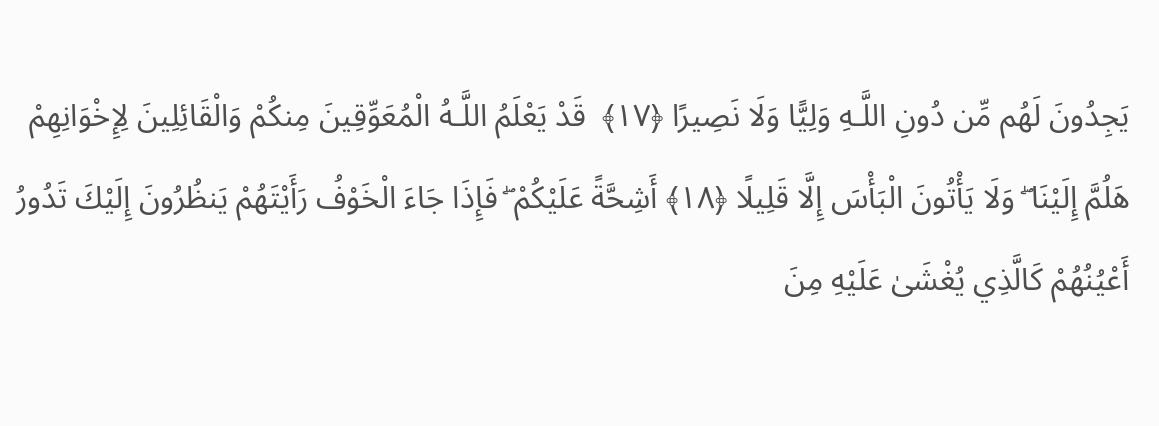يَجِدُونَ لَهُم مِّن دُونِ اللَّـهِ وَلِيًّا وَلَا نَصِيرًا ﴿١٧﴾  قَدْ يَعْلَمُ اللَّـهُ الْمُعَوِّقِينَ مِنكُمْ وَالْقَائِلِينَ لِإِخْوَانِهِمْ هَلُمَّ إِلَيْنَا ۖ وَلَا يَأْتُونَ الْبَأْسَ إِلَّا قَلِيلًا ﴿١٨﴾ أَشِحَّةً عَلَيْكُمْ ۖ فَإِذَا جَاءَ الْخَوْفُ رَأَيْتَهُمْ يَنظُرُونَ إِلَيْكَ تَدُورُ أَعْيُنُهُمْ كَالَّذِي يُغْشَىٰ عَلَيْهِ مِنَ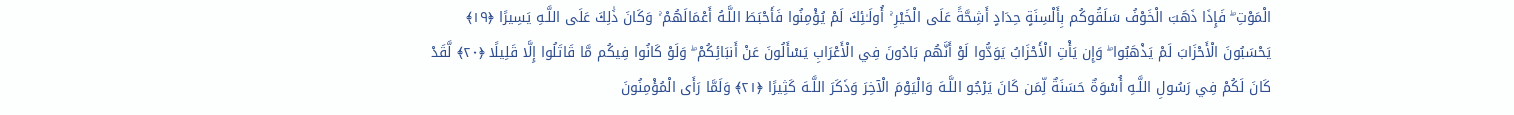الْمَوْتِ ۖ فَإِذَا ذَهَبَ الْخَوْفُ سَلَقُوكُم بِأَلْسِنَةٍ حِدَادٍ أَشِحَّةً عَلَى الْخَيْرِ ۚ أُولَـٰئِكَ لَمْ يُؤْمِنُوا فَأَحْبَطَ اللَّـهُ أَعْمَالَهُمْ ۚ وَكَانَ ذَٰلِكَ عَلَى اللَّـهِ يَسِيرًا ﴿١٩﴾ يَحْسَبُونَ الْأَحْزَابَ لَمْ يَذْهَبُوا ۖ وَإِن يَأْتِ الْأَحْزَابُ يَوَدُّوا لَوْ أَنَّهُم بَادُونَ فِي الْأَعْرَابِ يَسْأَلُونَ عَنْ أَنبَائِكُمْ ۖ وَلَوْ كَانُوا فِيكُم مَّا قَاتَلُوا إِلَّا قَلِيلًا ﴿٢٠﴾ لَّقَدْ كَانَ لَكُمْ فِي رَسُولِ اللَّـهِ أُسْوَةٌ حَسَنَةٌ لِّمَن كَانَ يَرْجُو اللَّـهَ وَالْيَوْمَ الْآخِرَ وَذَكَرَ اللَّـهَ كَثِيرًا ﴿٢١﴾ وَلَمَّا رَأَى الْمُؤْمِنُونَ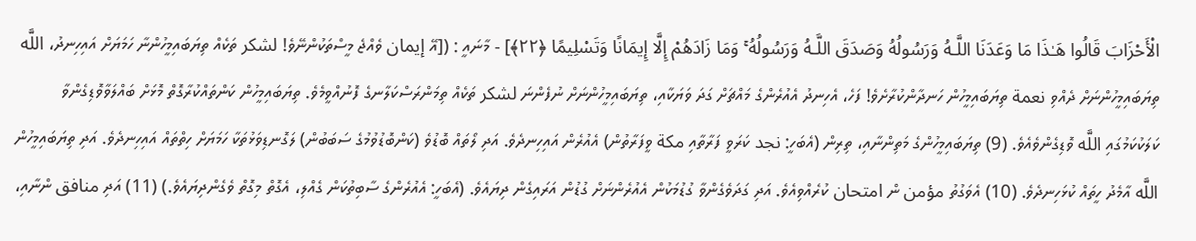الْأَحْزَابَ قَالُوا هَـٰذَا مَا وَعَدَنَا اللَّـهُ وَرَسُولُهُ وَصَدَقَ اللَّـهُ وَرَسُولُهُ ۚ وَمَا زَادَهُمْ إِلَّا إِيمَانًا وَتَسْلِيمًا ﴿٢٢﴾] - މާނައީ : ([އޭ إيمان ވެއްޖެ މީސްތަކުންނޭވެ! لشكر ތަކެއް ތިޔަބައިމީހުންނާ ހަމަޔަށް އައިހިނދު، اللَّه ތިޔަބައިމީހުންނަށް ދެއްވި نعمة ތިޔަބައިމީހުން ހަނދާންކުރާށެވެ! ފަހެ، އެހިނދު އެއުރެންގެ މައްޗަށް ގަދަ ވަޔަކާއި، ތިޔަބައިމީހުންނަށް ނުފެންނަ لشكر ތަކެއް ތިމަންރަސްކަލާނގެ ފޮނުއްވީމެވެ. ތިޔަބައިމީހުން ކަންތައްކުރާގޮތް މޮޅަށް ބައްލަވާވޮޑިގެންވާ ކަލަކުކަމުގައި اللَّه ވޮޑިގެންވެއެވެ. (9) ތިޔަބައިމީހުންގެ މަތިންނާއި، ތިރިން (އެބަހީ: نجد ކަރަވީ ފަރާތާއި مكة ވީފަރާތުން) އެއުރެން އައިހިނދެވެ. އަދި ލޯތައް ބޮޑުވެ (ކަންބޮޑުވުމުގެ ސަބަބުން) ލަގޮނޑިވަޅުތަކާ ހަމަޔަށް ހިތްތައް އައިހިނދެވެ. އަދި ތިޔަބައިމީހުން اللَّه އާމެދު ހީތައް ކުޅަހިނދެވެ. (10) އެވަގުތު مؤمن ން امتحان ކުރެއްވިއެވެ. އަދި ގަދަވެގެންވާ ގުޑުމަކުން އެއުރެންނަށް ގުޑުން އަރައިގެން ދިޔައެވެ. (އެބަހީ: އެއުރެންގެ ސާބިތުކަން ގެއްލި، އެގޮތް މިގޮތް ވެގެންދިޔައެވެ.) (11) އަދި منافق ންނާއި،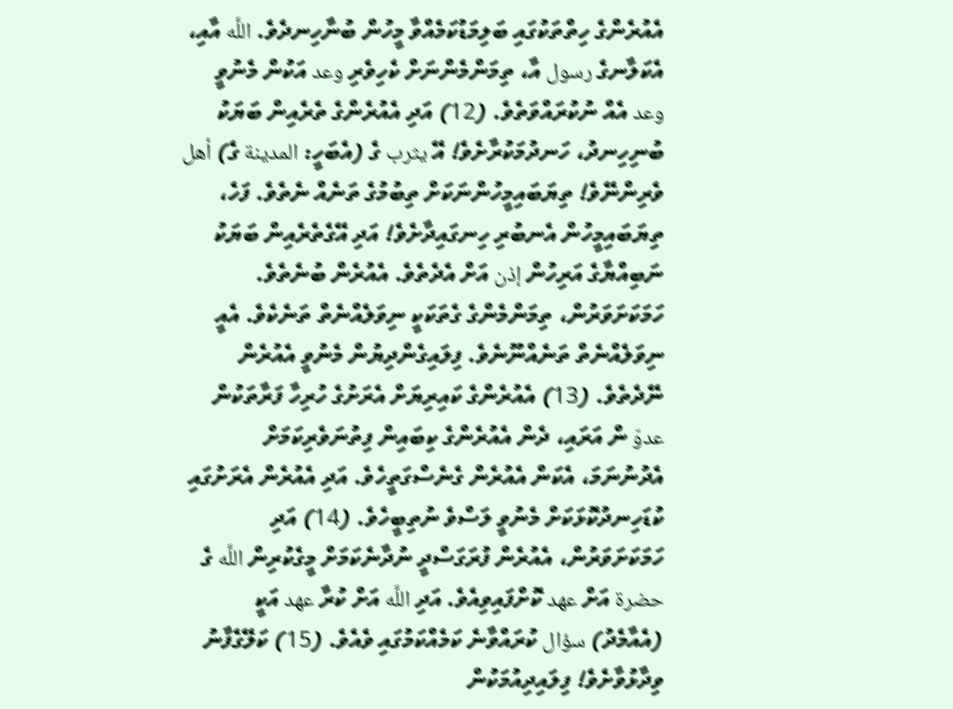އެއުރެންގެ ހިތްތަކުގައި ބަލިމަޑުކަމެއްވާ މީހުން ބުނާހިނދެވެ. اللَّه އާއި، އެކަލާނގެ رسول އާ، ތިމަންމެންނަށް ކެހިވެރި وعد އަކުން މެނުވީ وعد އެއް ނުކުރައްވަތެވެ. (12) އަދި އެއުރެންގެ ތެރެއިން ބަޔަކު ބުނިހިނދު، ހަނދުމަކުރާށެވެ! އޭ يثرب ގެ (އެބަހީ: المدينة ގެ) أهل ވެރިންނޭވެ! ތިޔަބައިމީހުންނަކަށް ތިބުމުގެ ތަނެއް ނެތެވެ. ފަހެ، ތިޔަބައިމީހުން އެނބުރި ހިނގައިދާށެވެ! އަދި އޭގެތެރެއިން ބަޔަކު ނަބިއްޔާގެ އަރިހުން إذن އަށް އެދެތެވެ. އެއުރެން ބުނެތެވެ. ހަމަކަށަވަރުން، ތިމަންމެންގެ ގެތަކަކީ ނިވަލެއްނެތް ތަނެކެވެ. އެއީ ނިވަލެއްނެތް ތަނެއްނޫނެވެ. ފިލައިގެންދިޔުން މެނުވީ އެއުރެން ނޭދެތެވެ. (13) އެއުރެންގެ ކައިރިޔަށް އެރަށުގެ ހުރިހާ ފަރާތަކުން عدوّ ން އަރައި، ދެން އެއުރެންގެ ކިބައިން ފިތުނަވެރިކަމަށް އެދުނުނަމަ، އެކަން އެއުރެން ގެނެސްގަތީހެވެ. އަދި އެއުރެން އެރަށުގައި ކުޑަހިނދުކޮޅަކަށް މެނުވީ ލަސްވެ ނުތިބީހެވެ. (14) އަދި ހަމަކަށަވަރުން، އެއުރެން ފުރަގަސްދީ ނުދާނެކަމަށް މީގެކުރިން اللَّه ގެ حضرة އަށް عهد ކޮށްފައިވިއެވެ. އަދި اللَّه އަށް ކުރާ عهد އަކީ (އެއާމެދު) سؤال ކުރައްވާނެ ކަމެއްކަމުގައި ވެއެވެ. (15) ކަލޭގެފާނު ވިދާޅުވާށެވެ! ފިލައިދިއުމަކުން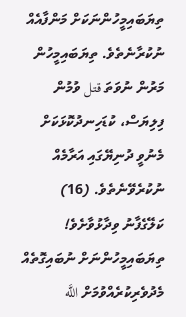ތިޔަބައިމީހުންނަކަށް މަންފާއެއް ނުކުރާނެތެވެ. ތިޔަބައިމީހުން މަރުން ނުވަތަ قتل ވުމުން ފިލިޔަސް، ކުޑަހިނދުކޮޅަކަށް މެނުވީ ދުނިޔޭގައި އަރާމެއް ނުކުރެވޭނެތެވެ. (16) ކަލޭގެފާނު ވިދާޅުވާށެވެ! ތިޔަބައިމީހުންނަށް ނުބައިގޮތެއް މެދުވެރިކުރެއްވުމަށް اللَّه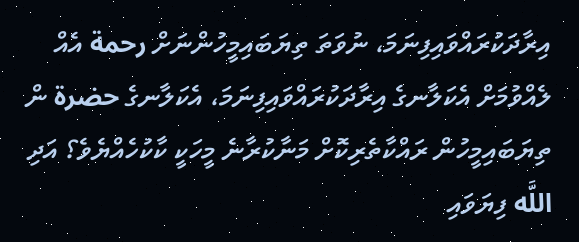އިރާދަކުރައްވައިފިނަމަ، ނުވަތަ ތިޔަބައިމީހުންނަށް رحمة އެއް ލެއްވުމަށް އެކަލާނގެ އިރާދަކުރައްވައިފިނަމަ، އެކަލާނގެ حضرة ން ތިޔަބައިމީހުން ރައްކާތެރިކޮށް މަނާކުރާނެ މީހަކީ ކާކުހެއްޔެވެ؟ އަދި اللَّه ފިޔަވައި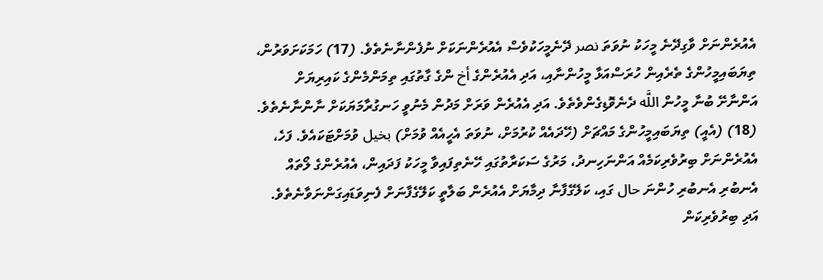އެއުރެންނަށް ވާގިދޭނެ މީހަކު ނުވަތަ نصر ދޭނެމީހަކުވެސް އެއުރެންނަކަށް ނުފެންނާނެތެވެ. (17) ހަމަކަށަވަރުން، ތިޔަބައިމީހުންގެ ތެރެއިން ހުރަސްއަޅާ މީހުންނާއި، އަދި އެއުރެންގެ أخ ންގެ ގާތުގައި ތިމަންމެންގެ ކައިރިޔަށް އަންނާށޭ ބުނާ މީހުން اللَّه ދެނެވޮޑިގެންވެތެވެ. އަދި އެއުރެން ވަރަށް މަދުން މެނުވީ ހަނގުރާމަޔަކަށް ނާންނާނެތެވެ. (18) (އެއީ) ތިޔަބައިމީހުންގެ މައްޗަށް (ހޭދައެއް ކުރުމަށް، ނުވަތަ އެހީއެއް ވުމަށް) بخيل ވުމަށްޓަކައެވެ. ފަހެ، އެއުރެންނަށް ބިރުވެރިކަމެއް އަންނަހިނދު، މަރުގެ ސަކަރާތުގައި ހޭނެތިފައިވާ މީހަކު ފަދައިން، އެއުރެންގެ ލޯތައް އެނބުރި އެނބުރި ހުންނަ حال ގައި، ކަލޭގެފާނާ ދިމާޔަށް އެއުރެން ބަލާތީ ކަލޭގެފާނަށް ފެނިވަޑައިގަންނަވާނެތެވެ. އަދި ބިރުވެރިކަން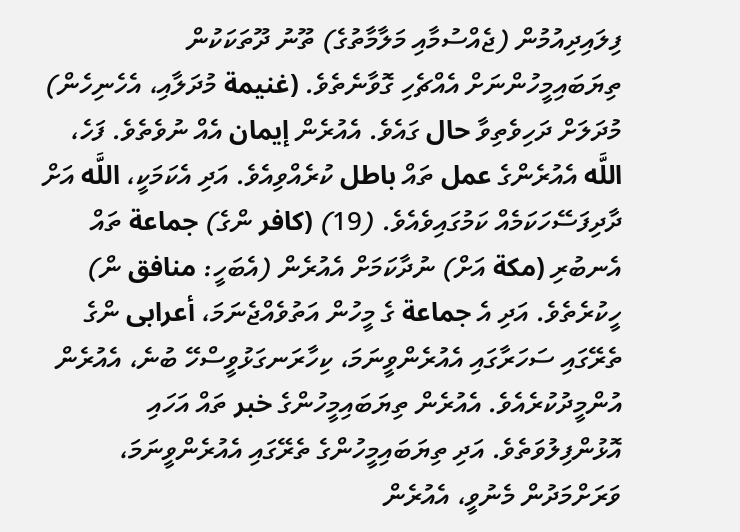ފިލައިދިއުމުން (ޖެއްސުމާއި މަލާމާތުގެ) ތޫނު ދޫތަކަކުން ތިޔަބައިމީހުންނަށް އެއްޗެހި ގޮވާނެތެވެ. (غنيمة މުދަލާއި، އެހެނިހެން) މުދަލަށް ދަހިވެތިވާ حال ގައެވެ. އެއުރެން إيمان އެއް ނުވެތެވެ. ފަހެ، اللَّه އެއުރެންގެ عمل ތައް باطل ކުރެއްވިއެވެ. އަދި އެކަމަކީ، اللَّه އަށް ދާދިފަސޭހަކަމެއް ކަމުގައިވެއެވެ. (19) (كافر ންގެ) جماعة ތައް އެނބުރި (مكة އަށް) ނުދާކަމަށް އެއުރެން (އެބަހީ: منافق ން) ހީކުރެތެވެ. އަދި އެ جماعة ގެ މީހުން އަތުވެއްޖެނަމަ، أعرابى ންގެ ތެރޭގައި ސަހަރާގައި އެއުރެންވީނަމަ، ކިހާރަނގަޅުވީސްހޭ ބުނެ، އެއުރެން އުންމީދުކުރެއެވެ. އެއުރެން ތިޔަބައިމީހުންގެ خبر ތައް އަހައި އޮޅުންފިލުވަތެވެ. އަދި ތިޔަބައިމީހުންގެ ތެރޭގައި އެއުރެންވީނަމަ، ވަރަށްމަދުން މެނުވީ، އެއުރެން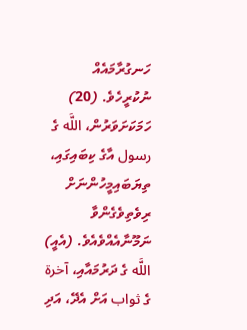ހަނގުރާމައެއް ނުކުރީހެވެ. (20) ހަމަކަށަވަރުން، اللَّه ގެ رسول އާގެ ކިބައިގައި، ތިޔަބައިމީހުންނަށް ރިވެތިވެގެންވާ ނަމޫނާއެއްވެއެވެ. (އެއީ) اللَّه ގެ ދަރުމައާއި، آخرة ގެ ثواب އަށް އެދޭ، އަދި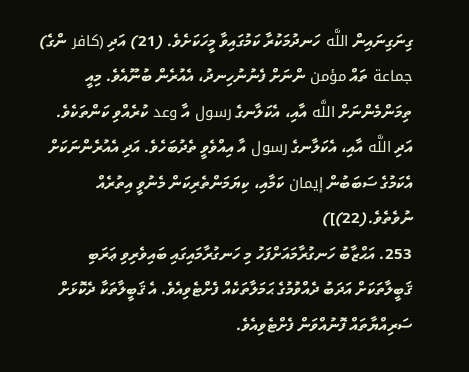ގިނަގިނައިން اللَّه ހަނދުމަކުރާ ކަމުގައިވާ މީހަކަށެވެ. (21) އަދި (كافر ންގެ) جماعة ތައް مؤمن ންނަށް ފެނުނުހިނދު، އެއުރެން ބުނޫއެވެ. މިއީ ތިމަންމެންނަށް اللَّه އާއި، އެކަލާނގެ رسول އާ وعد ކުރެއްވި ކަންތަކެވެ. އަދި اللَّه އާއި، އެކަލާނގެ رسول އާ އިއްވެވީ ތެދުބަހެވެ. އަދި އެއުރެންނަކަށް އެކަމުގެ ސަބަބުން إيمان ކަމާއި، ކިޔަމަންތެރިކަން މެނުވީ އިތުރެއް ނުވެތެވެ.(22)])
253. އަޙްޒާބު ހަނގުރާމައަށްފަހު މި ހަނގުރާމައިގައި ބައިވެރިވި ޢަރަބި ޤަބީލާތަކަށް އަދަބު ދެއްވުމުގެ ޙަމަލާތަކެއް ފެށްޓެވިއެވެ. އެ ޤަބީލާތަކާ ދެކޮޅަށް ސަރިއްޔާތައް ފޮނުއްވަން ފެށްޓެވިއެވެ.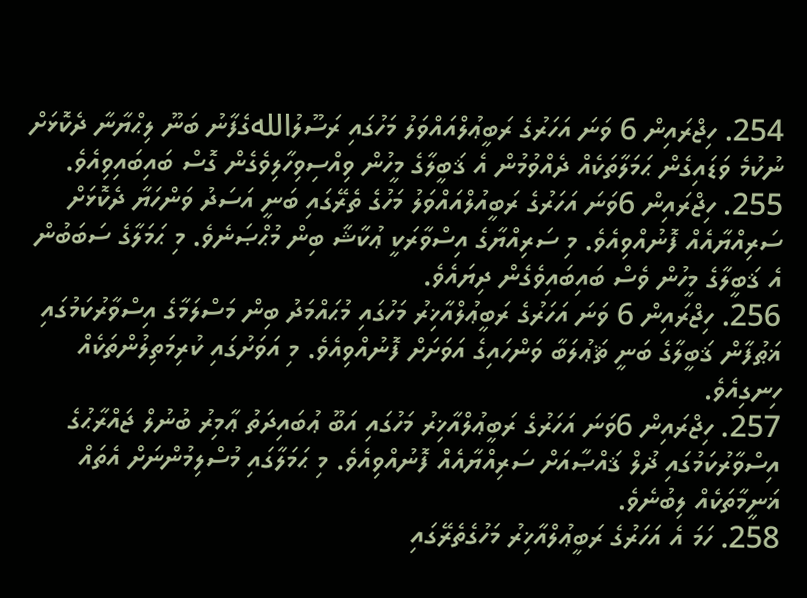254. ހިޖްރައިން 6 ވަނަ އަހަރުގެ ރަބީޢުލްއައްވަލު މަހުގައި ރަސޫލުاللهގެފާނު ބަނޫ ލިޙްޔާނާ ދެކޮޅަށް ނުކުމެ ވަޑައިގެން ޙަމަލާތަކެއް ދެއްވުމުން އެ ޤަބީލާގެ މީހުން ވިއްސިވިހާލިވެގެން ގޮސް ބައިބައިވިއެވެ.
255. ހިޖްރައިން 6ވަނަ އަހަރުގެ ރަބީއުލްއައްވަލު މަހުގެ ތެރޭގައި ބަނީ އަސަދު ވަންހަޔާ ދެކޮޅަށް ސަރިއްޔާއެއް ފޮނުއްވިއެވެ. މި ސަރިއްޔާގެ އިސްވާރަކީ ޢުކާޝާ ބިން މުޙްޞަނެވެ. މި ޙަމަލާގެ ސަބަބުން އެ ޤަބީލާގެ މީހުން ވެސް ބައިބައިވެގެން ދިޔައެވެ.
256. ހިޖްރައިން 6 ވަނަ އަހަރުގެ ރަބީޢުލްއާޚިރު މަހުގައި މުޙައްމަދު ބިން މަސްލަމާގެ އިސްވާރުކަމުގައި ޣަޠުފާން ޤަބީލާގެ ބަނީ ޘަޢުލަބާ ވަންހައިގެ އަވަށަށް ފޮނުއްވިއެވެ. މި އަވަށުގައި ކުރިމަތިލުންތަކެއް ހިނގިއެވެ.
257. ހިޖްރައިން 6ވަނަ އަހަރުގެ ރަބީޢުލްއާޚިރު މަހުގައި އަބޫ ޢުބައިދަތު ޢާމިރު ބުނުލް ޖައްރާޙުގެ އިސްވާރުކަމުގައި ޛުލް ޤައްޞާއަށް ސަރިއްޔާއެއް ފޮނުއްވިއެވެ. މި ޙަމަލާގައި މުސްލިމުންނަށް އެތައް ޣަނީމާތަކެއް ލިބުނެވެ.
258. ހަމަ އެ އަހަރުގެ ރަބީޢުލްއާޚިރު މަހުގެތެރޭގައި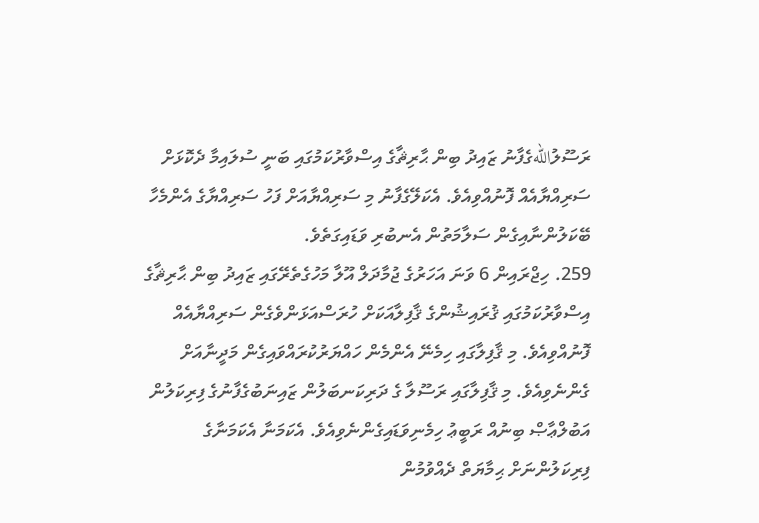ރަސޫލުاللهގެފާނު ޒައިދު ބިން ޙާރިޘާގެ އިސްވާރުކަމުގައި ބަނީ ސުލައިމާ ދެކޮޅަށް ސަރިއްޔާއެއް ފޮނުއްވިއެވެ. އެކަލޭގެފާނު މި ސަރިއްޔާއަށް ފަހު ސަރިއްޔާގެ އެންމެހާ ބޭކަލުންނާއިގެން ސަލާމަތުން އެނބުރި ވަޑައިގަތެވެ.
259. ހިޖްރައިން 6 ވަނަ އަހަރުގެ ޖުމާދަލް އޫލާ މަހުގެތެރޭގައި ޒައިދު ބިން ޙާރިޘާގެ އިސްވާރުކަމުގައި ޤުރައިޝުންގެ ޤާފިލާއަކަށް ހުރަސްއަޅަންވެގެން ސަރިއްޔާއެއް ފޮނުއްވިއެވެ. މި ޤާފިލާގައި ހިމެނޭ އެންމެން ހައްޔަރުކުރައްވައިގެން މަދީނާއަށް ގެންނެވިއެވެ. މި ޤާފިލާގައި ރަސޫލާ ގެ ދަރިކަނބަލުން ޒައިނަބުގެފާނުގެ ފިރިކަލުން  އަބުލްޢާޞް ބިނުއް ރަބީޢު ހިމެނިވަޑައިގެންނެވިއެވެ. އެކަމަނާ އެކަމަނާގެ ފިރިކަލުންނަށް ޙިމާޔަތް ދެއްވުމުން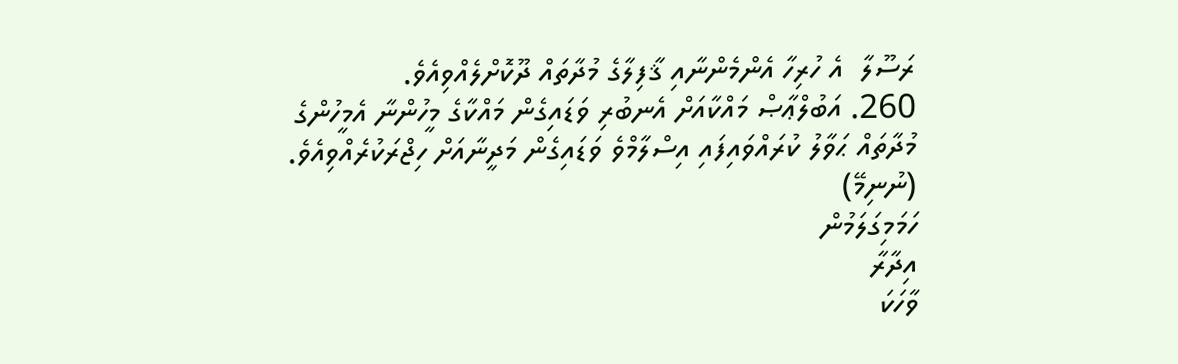ރަސޫލާ  އެ ހުރިހާ އެންމެންނާއި ޤާފިލާގެ މުދާތައް ދޫކޮށްލެއްވިއެވެ.
260. އަބުލްޢާޞް މައްކާއަށް އެނބުރި ވަޑައިގެން މައްކާގެ މީހުންނާ އެމީހުންގެ މުދާތައް ޙަވާލު ކުރައްވައިފައި އިސްލާމްވެ ވަޑައިގެން މަދީނާއަށް ހިޖްރަކުރެއްވިއެވެ.
(ނުނިމޭ)
ހަމަމިގަލަމުން
އިދާރާ
ވާހަކަ